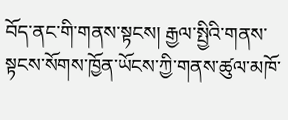བོད་ནང་གི་གནས་སྟངས། རྒྱལ་སྤྱིའི་གནས་སྟངས་སོགས་ཁྱོན་ཡོངས་ཀྱི་གནས་ཚུལ་མཁོ་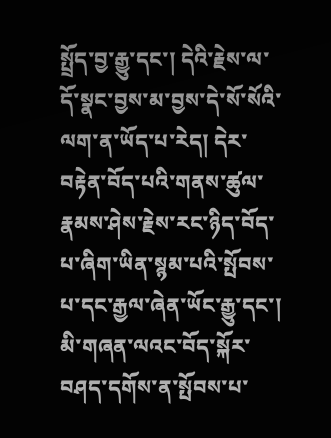སྤྲོད་བྱ་རྒྱུ་དང་། དེའི་རྗེས་ལ་དོ་སྣང་བྱས་མ་བྱས་དེ་སོ་སོའི་ལག་ན་ཡོད་པ་རེད། དེར་བརྟེན་བོད་པའི་གནས་ཚུལ་རྣམས་ཤེས་རྗེས་རང་ཉིད་བོད་པ་ཞིག་ཡིན་སྙམ་པའི་སྤོབས་པ་དང་རྒྱལ་ཞེན་ཡོང་རྒྱུ་དང་། མི་གཞན་ལའང་བོད་སྐོར་བཤད་དགོས་ན་སྤོབས་པ་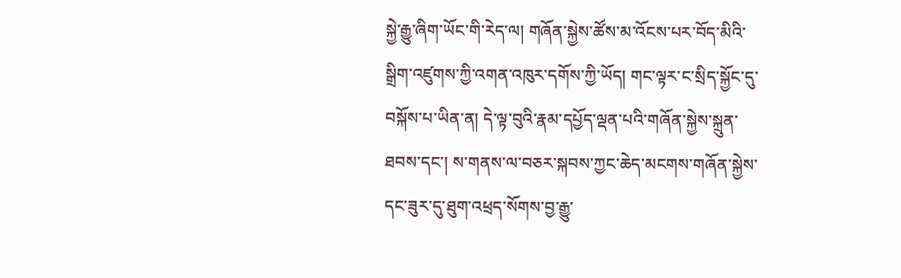སྐྱེ་རྒྱུ་ཞིག་ཡོང་གི་རེད་ལ། གཞོན་སྐྱེས་ཚོས་མ་འོངས་པར་བོད་མིའི་སྒྲིག་འཛུགས་ཀྱི་འགན་འཁུར་དགོས་ཀྱི་ཡོད། གང་ལྟར་ང་སྲིད་སྐྱོང་དུ་བསྐོས་པ་ཡིན་ན། དེ་ལྟ་བུའི་རྣམ་དཔྱོད་ལྡན་པའི་གཞོན་སྐྱེས་སྐྲུན་ཐབས་དང་། ས་གནས་ལ་བཅར་སྐབས་ཀྱང་ཆེད་མངགས་གཞོན་སྐྱེས་དང་ཟུར་དུ་ཐུག་འཕྲད་སོགས་བྱ་རྒྱུ་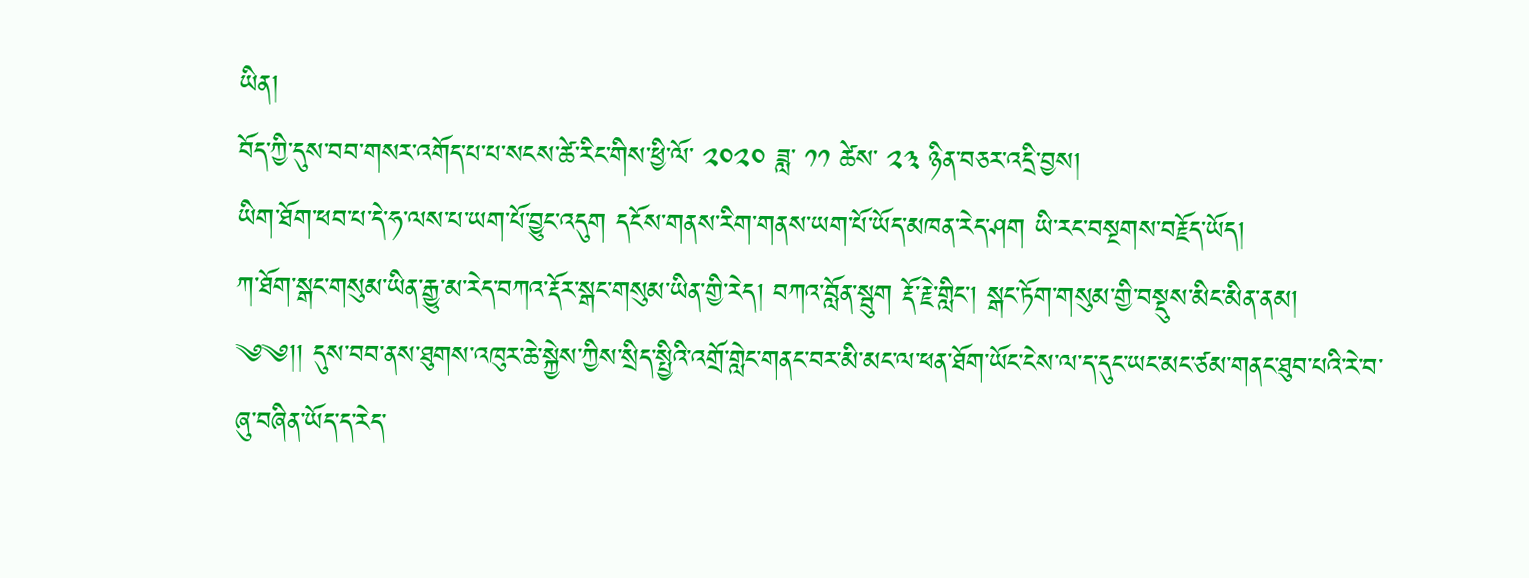ཡིན།
བོད་ཀྱི་དུས་བབ་གསར་འགོད་པ་པ་སངས་ཚེ་རིང་གིས་ཕྱི་ལོ་ ༢༠༢༠ ཟླ་ ༡༡ ཚེས་ ༢༣ ཉིན་བཅར་འདྲི་བྱས།
ཡིག་ཐོག་ཕབ་པ་དེ་ཧ་ལས་པ་ཡག་པོ་བྱུང་འདུག དངོས་གནས་རིག་གནས་ཡག་པོ་ཡོད་མཁན་རེད་ཤག ཡི་རང་བསྔགས་བརྗོད་ཡོད།
ཀ་ཐོག་སྒང་གསུམ་ཡིན་རྒྱུ་མ་རེད་བཀའ་རྡོར་སྒང་གསུམ་ཡིན་གྱི་རེད། བཀའ་བློན་སྦུག རྡོ་རྗེ་གླིང་། སྒང་ཏོག་གསུམ་གྱི་བསྡུས་མིང་མིན་ནམ།
༄༄།། དུས་བབ་ནས་ཐུགས་འཁུར་ཆེ་སྐྱེས་ཀྱིས་སྲིད་སྤྱིའི་འགྲོ་གླེང་གནང་བར་མི་མང་ལ་ཕན་ཐོག་ཡོང་ངེས་ལ་ད་དུང་ཡང་མང་ཙམ་གནང་ཐུབ་པའི་རེ་བ་ཞུ་བཞིན་ཡོད་ད་རེད་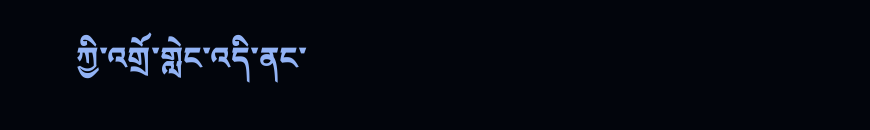ཀྱི་འགྲོ་གླེང་འདི་ནང་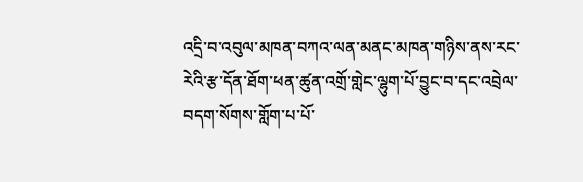འདྲི་བ་འབུལ་མཁན་བཀའ་ལན་མནང་མཁན་གཉིས་ནས་རང་རེའི་རྩ་དོན་ཐོག་ཕན་ཚུན་འགྲོ་གླེང་ལྷུག་པོ་བྱུང་བ་དང་འབྲེལ་བདག་སོགས་གློག་པ་པོ་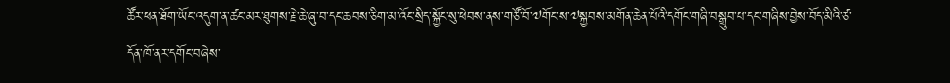ཚོར་ཕན་ཐོག་ཡོང་འདུག་ན་ཚང་མར་ཐུགས་རྗེ་ཆེ་ཞུ་བ་དང་ཆབས་ཅིག་མ་འོང་སྲིད་སྐྱོང་སུ་ཕེབས་ནས་གཙོ་བོ་༧གོང་ས་༧སྐྱབས་མགོན་ཆེན་པོའི་དགོང་གཞི་བསྒྲུབ་པ་དང་གཞིས་བྱེས་བོད་མིའི་ཙ་དོན་ཁོ་ནར་དགོང་བཞེས་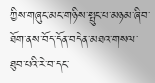ཀྱིས་གཞུང་མང་གཉིས་སྤུང་པ་མཉམ་ཞིབ་ཐོག་ནས་བོད་དོན་བདེན་མཐའ་གསལ་ཐུབ་པའི་རེ་བ་དང་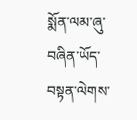སྨོན་ལམ་ཞུ་བཞིན་ཡོད་བསྟན་ལེགས་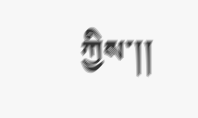ཀྱིས་།།